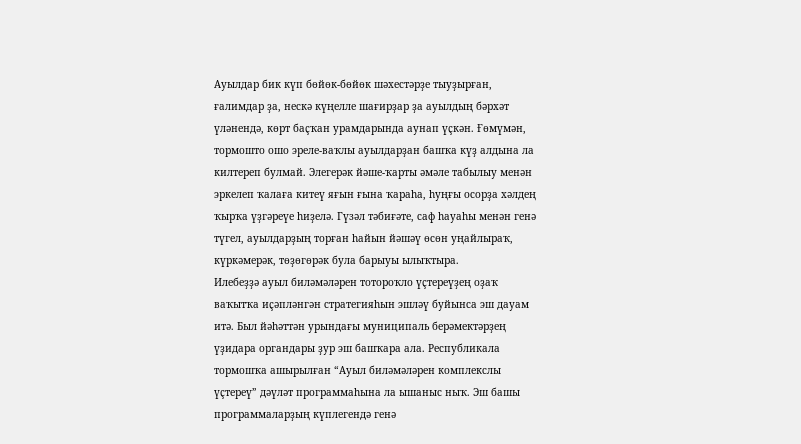Ауылдар бик күп бөйөк-бөйөк шәхестәрҙе тыуҙырған, ғалимдар ҙа, нескә күңелле шағирҙар ҙа ауылдың бәрхәт үләнендә, көрт баҫҡан урамдарында аунап үҫкән. Ғөмүмән, тормошто ошо эреле-ваҡлы ауылдарҙан башҡа күҙ алдына ла килтереп булмай. Элегерәк йәше-ҡарты әмәле табылыу менән эркелеп ҡалаға китеү яғын ғына ҡараһа, һуңғы осорҙа хәлдең ҡырҡа үҙгәреүе һиҙелә. Гүзәл тәбиғәте, саф һауаһы менән генә түгел, ауылдарҙың торған һайын йәшәү өсөн уңайлыраҡ, күркәмерәк, төҙөгөрәк була барыуы ылыҡтыра.
Илебеҙҙә ауыл биләмәләрен тотороҡло үҫтереүҙең оҙаҡ ваҡытҡа иҫәпләнгән стратегияһын эшләү буйынса эш дауам итә. Был йәһәттән урындағы муниципаль берәмектәрҙең үҙидара органдары ҙур эш башҡара ала. Республикала тормошҡа ашырылған “Ауыл биләмәләрен комплекслы үҫтереү” дәүләт программаһына ла ышаныс ныҡ. Эш башы программаларҙың күплегендә генә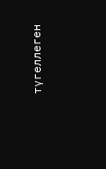түгеллеген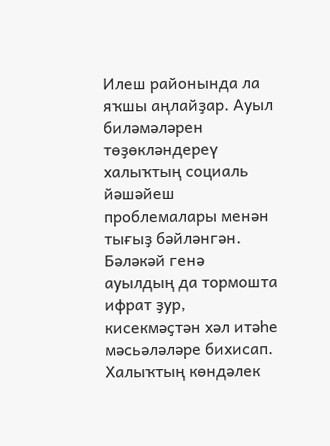Илеш районында ла яҡшы аңлайҙар. Ауыл биләмәләрен төҙөкләндереү халыҡтың социаль йәшәйеш проблемалары менән тығыҙ бәйләнгән. Бәләкәй генә ауылдың да тормошта ифрат ҙур, кисекмәҫтән хәл итәһе мәсьәләләре бихисап. Халыҡтың көндәлек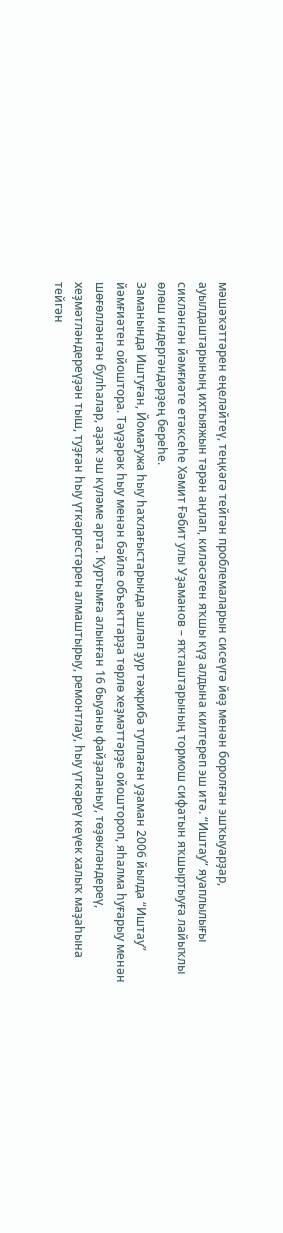мәшәҡәттәрен еңеләйтеү, теңкәгә тейгән проблемаларын сисеүгә йөҙ менән боролған эшҡыуарҙар, ауылдаштарының ихтыяжын тәрән аңлап, киләсәген яҡшы күҙ алдына килтереп эш итә. “Иштау” яуаплылығы сикләнгән йәмғиәте етәксеһе Хәмит Ғәбит улы Уҙаманов – яҡташтарының тормош сифатын яҡшыртыуға лайыҡлы өлөш индергәндәрҙең береһе.
Заманында Иштуған, Йомағужа һыу һаҡлағыстарында эшләп ҙур тәжрибә туплаған уҙаман 2006 йылда “Иштау” йәмғиәтен ойоштора. Тәүҙәрәк һыу менән бәйле объекттарҙа төрлө хеҙмәттәрҙе ойоштороп, яһалма һуғарыу менән шөғөлләнгән булһалар, аҙаҡ эш күләме арта. Ҡуртымға алынған 16 быуаны файҙаланыу, төҙөкләндереү, хеҙмәтләндереүҙән тыш, туҙған һыу үткәргестәрен алмаштырыу, ремонтлау, һыу үткәреү кеүек халыҡ маҙаһына тейгән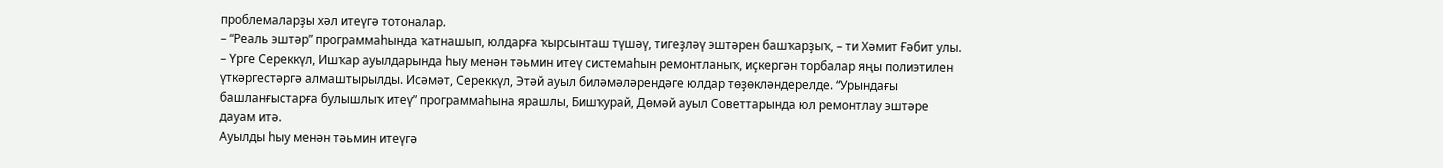проблемаларҙы хәл итеүгә тотоналар.
– “Реаль эштәр” программаһында ҡатнашып, юлдарға ҡырсынташ түшәү, тигеҙләү эштәрен башҡарҙыҡ, – ти Хәмит Ғәбит улы. – Үрге Сереккүл, Ишҡар ауылдарында һыу менән тәьмин итеү системаһын ремонтланыҡ, иҫкергән торбалар яңы полиэтилен үткәргестәргә алмаштырылды. Исәмәт, Сереккүл, Этәй ауыл биләмәләрендәге юлдар төҙөкләндерелде. “Урындағы башланғыстарға булышлыҡ итеү” программаһына ярашлы, Бишҡурай, Дөмәй ауыл Советтарында юл ремонтлау эштәре дауам итә.
Ауылды һыу менән тәьмин итеүгә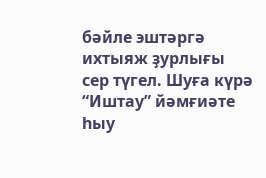бәйле эштәргә ихтыяж ҙурлығы сер түгел. Шуға күрә “Иштау” йәмғиәте һыу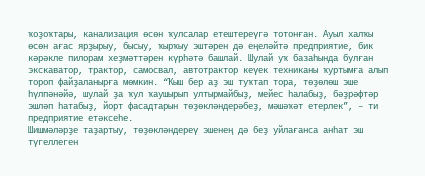ҡоҙоҡтары, канализация өсөн ҡулсалар етештереүгә тотонған. Ауыл халҡы өсөн ағас ярҙырыу, бысыу, ҡырҡыу эштәрен дә еңеләйтә предприятие, бик кәрәкле пилорам хеҙмәттәрен күрһәтә башлай. Шулай уҡ базаһында булған экскаватор, трактор, самосвал, автотрактор кеүек техниканы ҡуртымға алып тороп файҙаланырға мөмкин. “Ҡыш бер аҙ эш туҡтап тора, төҙөлөш эше һүлпәнәйә, шулай ҙа ҡул ҡаушырып ултырмайбыҙ, мейес һалабыҙ, бәҙрәфтәр эшләп һатабыҙ, йорт фасадтарын төҙөкләндерәбеҙ, мәшәҡәт етерлек”, – ти предприятие етәксеһе.
Шишмәләрҙе таҙартыу, төҙөкләндереү эшенең дә беҙ уйлағанса анһат эш түгеллеген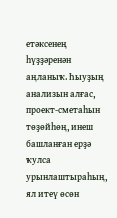етәксенең һүҙҙәренән аңланыҡ. Һыуҙың анализын алғас, проект-сметаһын төҙөйһөң, инеш башланған ерҙә ҡулса урынлаштыраһың, ял итеү өсөн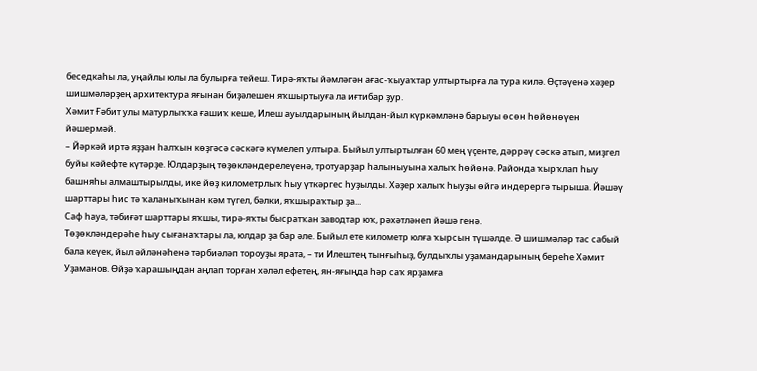беседкаһы ла, уңайлы юлы ла булырға тейеш. Тирә-яҡты йәмләгән ағас-ҡыуаҡтар ултыртырға ла тура килә. Өҫтәүенә хәҙер шишмәләрҙең архитектура яғынан биҙәлешен яҡшыртыуға ла иғтибар ҙур.
Хәмит Ғәбит улы матурлыҡҡа ғашиҡ кеше, Илеш ауылдарының йылдан-йыл күркәмләнә барыуы өсөн һөйөнөүен йәшермәй.
– Йәркәй иртә яҙҙан һалҡын көҙгәсә сәскәгә күмелеп ултыра. Быйыл ултыртылған 60 мең үҫенте, дәррәү сәскә атып, миҙгел буйы кәйефте күтәрҙе. Юлдарҙың төҙөкләндерелеүенә, тротуарҙар һалыныуына халыҡ һөйөнә. Районда ҡырҡлап һыу башняһы алмаштырылды, ике йөҙ километрлыҡ һыу үткәргес һуҙылды. Хәҙер халыҡ һыуҙы өйгә индерергә тырыша. Йәшәү шарттары һис тә ҡаланыҡынан кәм түгел, бәлки, яҡшыраҡтыр ҙа...
Саф һауа, тәбиғәт шарттары яҡшы, тирә-яҡты бысратҡан заводтар юҡ, рәхәтләнеп йәшә генә.
Төҙөкләндерәһе һыу сығанаҡтары ла, юлдар ҙа бар әле. Быйыл ете километр юлға ҡырсын түшәлде. Ә шишмәләр тас сабый бала кеүек, йыл әйләнәһенә тәрбиәләп тороуҙы ярата, – ти Илештең тынғыһыҙ, булдыҡлы уҙамандарының береһе Хәмит Уҙаманов. Өйҙә ҡарашыңдан аңлап торған хәләл ефетең, ян-яғыңда һәр саҡ ярҙамға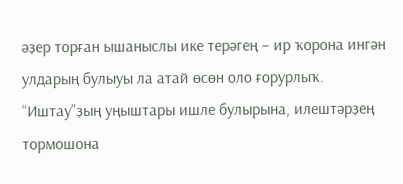әҙер торған ышаныслы ике терәгең – ир ҡорона ингән улдарың булыуы ла атай өсөн оло ғорурлыҡ.
“Иштау”ҙың уңыштары ишле булырына, илештәрҙең тормошона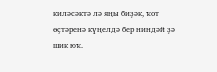киләсәктә лә яңы биҙәк, ҡот өҫтәренә күңелдә бер ниндәй ҙә шик юҡ.